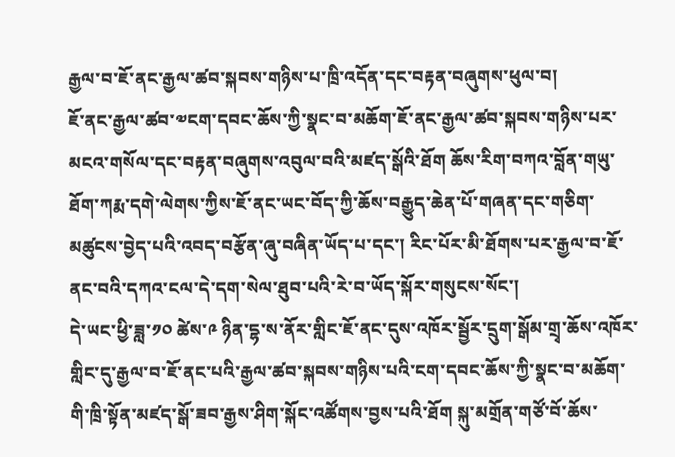རྒྱལ་བ་ཇོ་ནང་རྒྱལ་ཚབ་སྐབས་གཉིས་པ་ཁྲི་འདོན་དང་བརྟན་བཞུགས་ཕུལ་བ།
ཇོ་ནང་རྒྱལ་ཚབ་༧ངག་དབང་ཆོས་ཀྱི་སྣང་བ་མཆོག་ཇོ་ནང་རྒྱལ་ཚབ་སྐབས་གཉིས་པར་མངའ་གསོལ་དང་བརྟན་བཞུགས་འབུལ་བའི་མཛད་སྒོའི་ཐོག ཆོས་རིག་བཀའ་བློན་གཡུ་ཐོག་ཀརྨ་དགེ་ལེགས་ཀྱིས་ཇོ་ནང་ཡང་བོད་ཀྱི་ཆོས་བརྒྱུད་ཆེན་པོ་གཞན་དང་གཅིག་མཚུངས་བྱེད་པའི་འབད་བརྩོན་ཞུ་བཞིན་ཡོད་པ་དང་། རིང་པོར་མི་ཐོགས་པར་རྒྱལ་བ་ཇོ་ནང་བའི་དཀའ་ངལ་དེ་དག་སེལ་ཐུབ་པའི་རེ་བ་ཡོད་སྐོར་གསུངས་སོང་།
དེ་ཡང་ཕྱི་ཟླ་༡༠ ཚེས་༩ ཉིན་དྷ་ས་ནོར་གླིང་ཇོ་ནང་དུས་འཁོར་སྦྱོར་དྲུག་སྒོམ་གྲྭ་ཆོས་འཁོར་གླིང་དུ་རྒྱལ་བ་ཇོ་ནང་པའི་རྒྱལ་ཚབ་སྐབས་གཉིས་པའི་ངག་དབང་ཆོས་ཀྱི་སྣང་བ་མཆོག་གི་ཁྲི་སྟོན་མཛད་སྒོ་ཟབ་རྒྱས་ཤིག་སྐོང་འཚོགས་བྱས་པའི་ཐོག སྐུ་མགྲོན་གཙོ་བོ་ཆོས་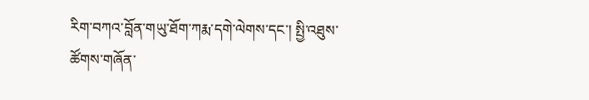རིག་བཀའ་བློན་གཡུ་ཐོག་ཀརྨ་དགེ་ལེགས་དང་། སྤྱི་འཐུས་ཚོགས་གཞོན་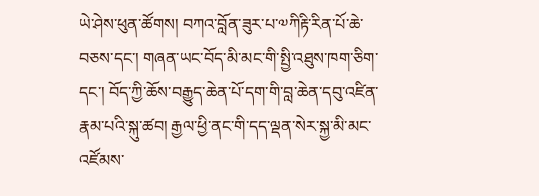ཡེ་ཤེས་ཕུན་ཚོགས། བཀའ་བློན་ཟུར་པ་༧ཀིརྟི་རིན་པོ་ཆེ་བཅས་དང་། གཞན་ཡང་བོད་མི་མང་གི་སྤྱི་འཐུས་ཁག་ཅིག་དང་། བོད་ཀྱི་ཆོས་བརྒྱུད་ཆེན་པོ་དག་གི་བླ་ཆེན་དབུ་འཛིན་རྣམ་པའི་སྐུ་ཚབ། རྒྱལ་ཕྱི་ནང་གི་དད་ལྡན་སེར་སྐྱ་མི་མང་འཛོམས་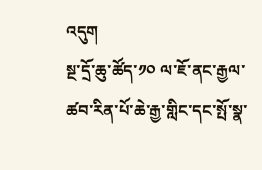འདུག
སྔ་དྲོ་ཆུ་ཚོད་༡༠ ལ་ཇོ་ནང་རྒྱལ་ཚབ་རིན་པོ་ཆེ་རྒྱ་གླིང་དང་སྤོ་སྣ་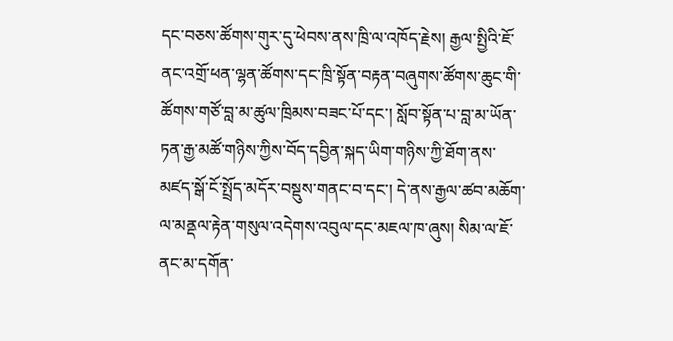དང་བཅས་ཚོགས་གུར་དུ་ཕེབས་ནས་ཁྲི་ལ་འཁོད་རྗེས། རྒྱལ་སྤྱིའི་ཇོ་ནང་འགྲོ་ཕན་ལྷན་ཚོགས་དང་ཁྲི་སྟོན་བརྟན་བཞུགས་ཚོགས་ཆུང་གི་ཚོགས་གཙོ་བླ་མ་ཚུལ་ཁྲིམས་བཟང་པོ་དང་། སློབ་སྟོན་པ་བླ་མ་ཡོན་ཏན་རྒྱ་མཚོ་གཉིས་ཀྱིས་བོད་དབྱིན་སྐད་ཡིག་གཉིས་ཀྱི་ཐོག་ནས་མཛད་སྒོ་ངོ་སྤྲོད་མདོར་བསྡུས་གནང་བ་དང་། དེ་ནས་རྒྱལ་ཚབ་མཆོག་ལ་མནྡལ་རྟེན་གསུལ་འདེགས་འབུལ་དང་མཇལ་ཁ་ཞུས། སིམ་ལ་ཇོ་ནང་མ་དགོན་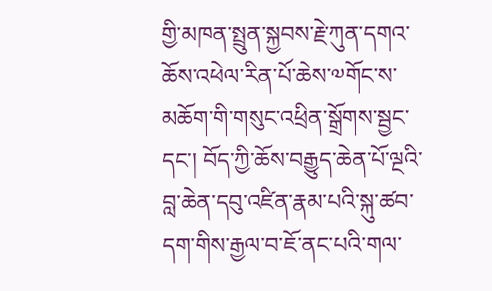གྱི་མཁན་སྤྲུན་སྐྱབས་རྗེ་ཀུན་དགའ་ཆོས་འཕེལ་རིན་པོ་ཆེས་༧གོང་ས་མཆོག་གི་གསུང་འཕྲིན་སྒྲོགས་སྦྱང་དང་། བོད་ཀྱི་ཆོས་བརྒྱུད་ཆེན་པོ་ལྔའི་བླ་ཆེན་དབུ་འཛིན་རྣམ་པའི་སྐུ་ཚབ་དག་གིས་རྒྱལ་བ་ཇོ་ནང་པའི་གལ་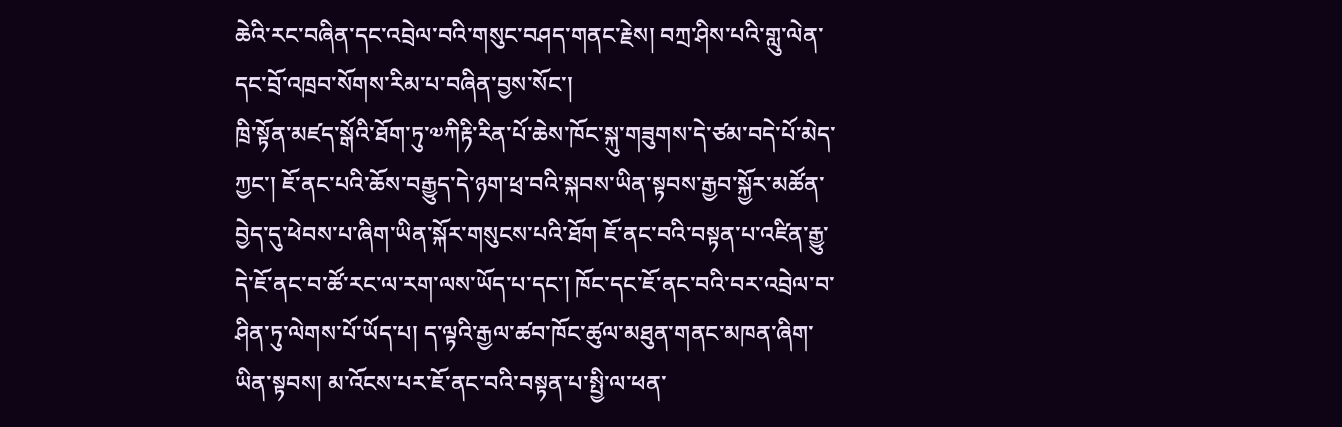ཆེའི་རང་བཞིན་དང་འབྲེལ་བའི་གསུང་བཤད་གནང་རྗེས། བཀྲ་ཤིས་པའི་གླུ་ལེན་དང་བྲོ་འཁྲབ་སོགས་རིམ་པ་བཞིན་བྱས་སོང་།
ཁྲི་སྟོན་མཛད་སྒོའི་ཐོག་ཏུ་༧ཀིརྟི་རིན་པོ་ཆེས་ཁོང་སྐུ་གཟུགས་དེ་ཙམ་བདེ་པོ་མེད་ཀྱང་། ཇོ་ནང་པའི་ཆོས་བརྒྱུད་དེ་ཉག་ཕྲ་བའི་སྐབས་ཡིན་སྟབས་རྒྱབ་སྐྱོར་མཚོན་བྱེད་དུ་ཕེབས་པ་ཞིག་ཡིན་སྐོར་གསུངས་པའི་ཐོག ཇོ་ནང་བའི་བསྟན་པ་འཛིན་རྒྱུ་དེ་ཇོ་ནང་བ་ཚོ་རང་ལ་རག་ལས་ཡོད་པ་དང་། ཁོང་དང་ཇོ་ནང་བའི་བར་འབྲེལ་བ་ཤིན་ཏུ་ལེགས་པོ་ཡོད་པ། ད་ལྟའི་རྒྱལ་ཚབ་ཁོང་ཚུལ་མཐུན་གནང་མཁན་ཞིག་ཡིན་སྟབས། མ་འོངས་པར་ཇོ་ནང་བའི་བསྟན་པ་སྤྱི་ལ་ཕན་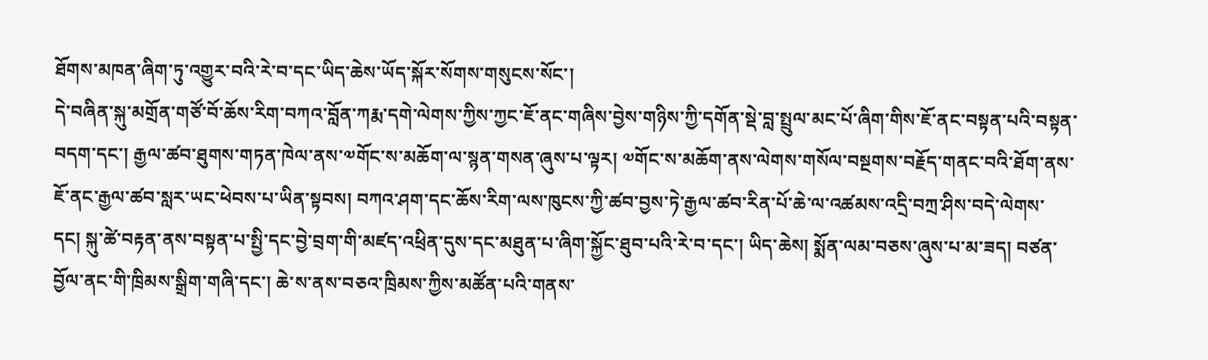ཐོགས་མཁན་ཞིག་ཏུ་འགྱུར་བའི་རེ་བ་དང་ཡིད་ཆེས་ཡོད་སྐོར་སོགས་གསུངས་སོང་།
དེ་བཞིན་སྐུ་མགྲོན་གཙོ་བོ་ཆོས་རིག་བཀའ་བློན་ཀརྨ་དགེ་ལེགས་ཀྱིས་ཀྱང་ཇོ་ནང་གཞིས་བྱེས་གཉིས་ཀྱི་དགོན་སྡེ་བླ་སྤྲུལ་མང་པོ་ཞིག་གིས་ཇོ་ནང་བསྟན་པའི་བསྟན་བདག་དང་། རྒྱལ་ཚབ་ཐུགས་གཏན་ཁེལ་ནས་༧གོང་ས་མཆོག་ལ་སྙན་གསན་ཞུས་པ་ལྟར། ༧གོང་ས་མཆོག་ནས་ལེགས་གསོལ་བསྔགས་བརྗོད་གནང་བའི་ཐོག་ནས་ཇོ་ནང་རྒྱལ་ཚབ་སླར་ཡང་ཕེབས་པ་ཡིན་སྟབས། བཀའ་ཤག་དང་ཆོས་རིག་ལས་ཁུངས་ཀྱི་ཚབ་བྱས་ཏེ་རྒྱལ་ཚབ་རིན་པོ་ཆེ་ལ་འཚམས་འདྲི་བཀྲ་ཤིས་བདེ་ལེགས་དང། སྐུ་ཚེ་བརྟན་ནས་བསྟན་པ་སྤྱི་དང་བྱེ་བྲག་གི་མཛད་འཕྲིན་དུས་དང་མཐུན་པ་ཞིག་སྐྱོང་ཐུབ་པའི་རེ་བ་དང་། ཡིད་ཆེས། སྨོན་ལམ་བཅས་ཞུས་པ་མ་ཟད། བཙན་བྱོལ་ནང་གི་ཁྲིམས་སྒྲིག་གཞི་དང་། ཆེ་ས་ནས་བཅའ་ཁྲིམས་ཀྱིས་མཚོན་པའི་གནས་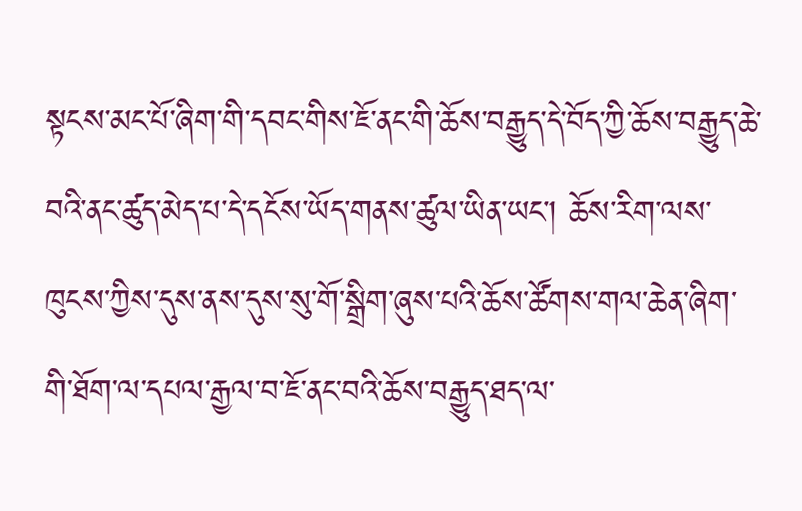སྟངས་མང་པོ་ཞིག་གི་དབང་གིས་ཇོ་ནང་གི་ཆོས་བརྒྱུད་དེ་བོད་ཀྱི་ཆོས་བརྒྱུད་ཆེ་བའི་ནང་ཚུད་མེད་པ་དེ་དངོས་ཡོད་གནས་ཚུལ་ཡིན་ཡང་། ཆོས་རིག་ལས་ཁུངས་ཀྱིས་དུས་ནས་དུས་སུ་གོ་སྒྲིག་ཞུས་པའི་ཆོས་ཚོགས་གལ་ཆེན་ཞིག་གི་ཐོག་ལ་དཔལ་རྒྱལ་བ་ཇོ་ནང་བའི་ཆོས་བརྒྱུད་ཐད་ལ་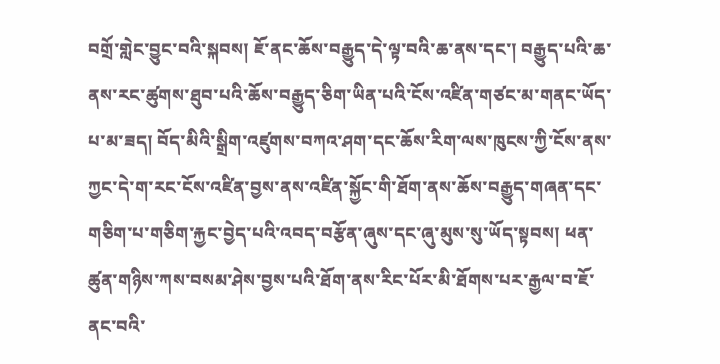བགྲོ་གླེང་བྱུང་བའི་སྐབས། ཇོ་ནང་ཆོས་བརྒྱུད་དེ་ལྟ་བའི་ཆ་ནས་དང་། བརྒྱུད་པའི་ཆ་ནས་རང་ཚུགས་ཐུབ་པའི་ཆོས་བརྒྱུད་ཅིག་ཡིན་པའི་ངོས་འཛིན་གཙང་མ་གནང་ཡོད་པ་མ་ཟད། བོད་མིའི་སྒྲིག་འཛུགས་བཀའ་ཤག་དང་ཆོས་རིག་ལས་ཁུངས་ཀྱི་ངོས་ནས་ཀྱང་དེ་ག་རང་ངོས་འཛིན་བྱས་ནས་འཛིན་སྐྱོང་གི་ཐོག་ནས་ཆོས་བརྒྱུད་གཞན་དང་གཅིག་པ་གཅིག་རྐྱང་བྱེད་པའི་འབད་བརྩོན་ཞུས་དང་ཞུ་མུས་སུ་ཡོད་སྟབས། ཕན་ཚུན་གཉིས་ཀས་བསམ་ཤེས་བྱས་པའི་ཐོག་ནས་རིང་པོར་མི་ཐོགས་པར་རྒྱལ་བ་ཇོ་ནང་བའི་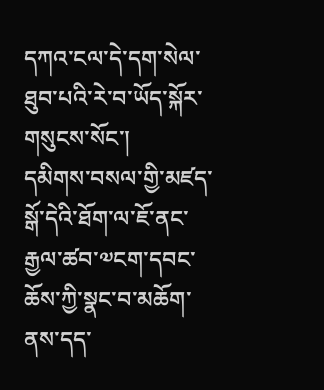དཀའ་ངལ་དེ་དག་སེལ་ཐུབ་པའི་རེ་བ་ཡོད་སྐོར་གསུངས་སོང་།
དམིགས་བསལ་གྱི་མཛད་སྒོ་དེའི་ཐོག་ལ་ཇོ་ནང་རྒྱལ་ཚབ་༧ངག་དབང་ཆོས་ཀྱི་སྣང་བ་མཆོག་ནས་དད་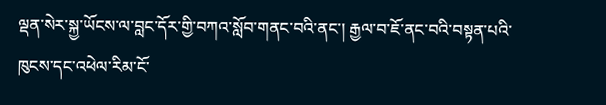ལྡན་སེར་སྐྱ་ཡོངས་ལ་བླང་དོར་གྱི་བཀའ་སློབ་གནང་བའི་ནང་། རྒྱལ་བ་ཇོ་ནང་བའི་བསྟན་པའི་ཁུངས་དང་འཕེལ་རིམ་ངོ་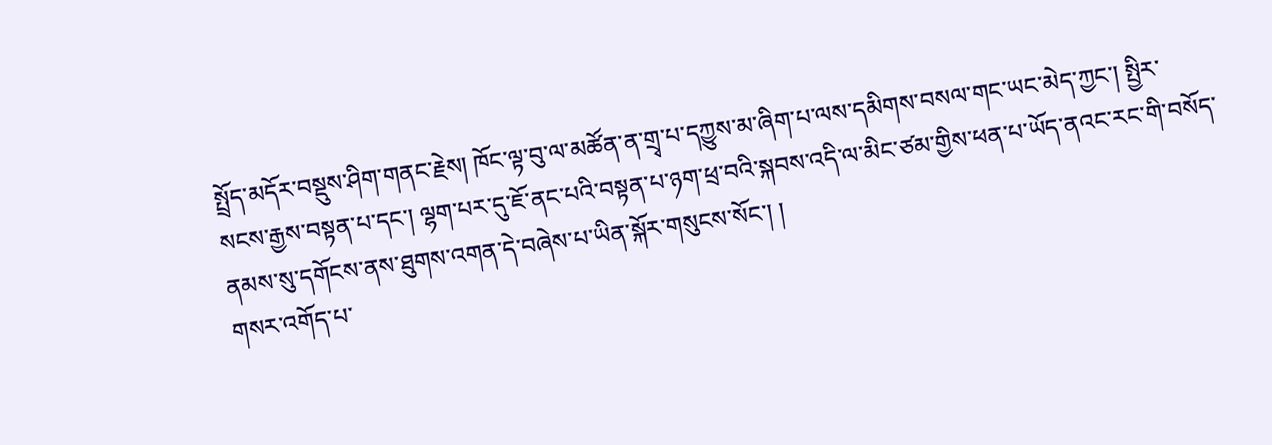སྤྲོད་མདོར་བསྡུས་ཤིག་གནང་རྗེས། ཁོང་ལྟ་བུ་ལ་མཚོན་ན་གྲྭ་པ་དཀྱུས་མ་ཞིག་པ་ལས་དམིགས་བསལ་གང་ཡང་མེད་ཀྱང་། སྤྱིར་སངས་རྒྱས་བསྟན་པ་དང་། ལྷག་པར་དུ་ཇོ་ནང་པའི་བསྟན་པ་ཉག་ཕྲ་བའི་སྐབས་འདི་ལ་མིང་ཙམ་གྱིས་ཕན་པ་ཡོད་ནའང་རང་གི་བསོད་ནམས་སུ་དགོངས་ནས་ཐུགས་འགན་དེ་བཞེས་པ་ཡིན་སྐོར་གསུངས་སོང་། །
གསར་འགོད་པ་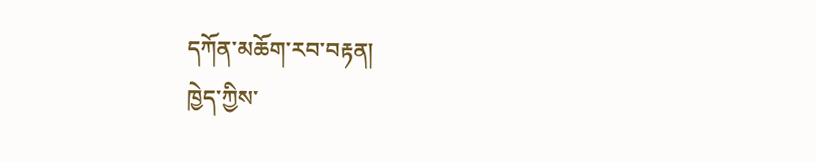དཀོན་མཆོག་རབ་བརྟན།
ཁྱེད་ཀྱིས་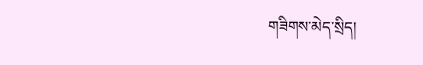གཟིགས་མེད་སྲིད།